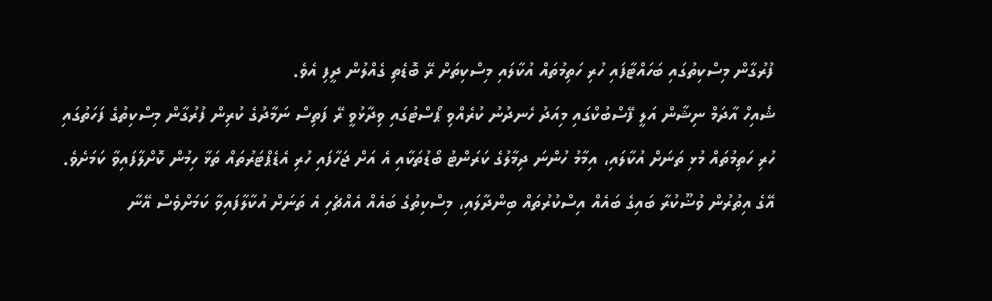ފުރުގާން މިސްކިތުގައި ބަހައްޓާފައި ހުރި ހަތިމުތައް އުކާލައި މިސްކިތަށް ރޭ ބޮޑެތި ގެއްލުން ދީފި އެވެ.
ޝެއިހް އާދަމް ނިޝާން އަލީ ފޭސްބުކްގައި މިއަދު ހެނދުނު ކުރެއްވި ޕޯސްޓުގައި ވިދާޅުވީ ރޭ ފަތިސް ނަމާދުގެ ކުރިން ފުރުގާން މިސްކިތުގެ ފަހަތުގައި ހުރި ހަތިމުތައް މުޅި ތަނަށް އުކާލައި، އިމާމު ހުންނަ ދިމާލުގެ ކަރަންޓު ބޯޑުތަކާއި އެ އަށް ޖަހާފައި ހުރި އެޑެޕްޓަރުތައް ތަޅާ ހިމުން ކޮށްލާފައިވާ ކަމަށެވެ.
އޭގެ އިތުރުން ވުޟޫކުރާ ބައިގެ ބައެއް އިސްކުރުތައް ބިންދާލައި، މިސްކިތުގެ ބައެއް އެއްޗެހި އެ ތަނަށް އުކާލާފައިވާ ކަމަށްވެސް އޭނާ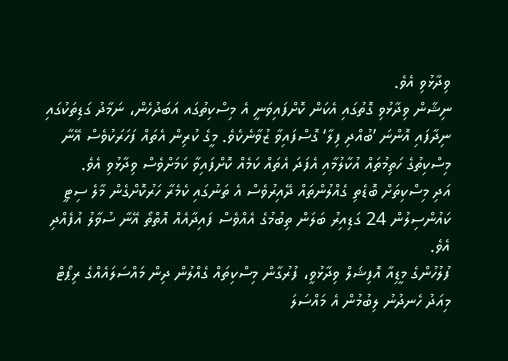ވިދާޅުވި އެވެ.
ނިޝާން ވިދާޅުވި ގޮތުގައި އެކަން ކޮށްފައިވަނީ އެ މިސްކިތުގައ އަބަދުހެން، ނަމާދު ގަޑިތަކުގައި ނިދާފައި އޮންނަ ’ބުއްދި ފިލާ‘ ގޮސްފައިވާ ޒުވާނެކެވެ. މީގެ ކުރިން އެތައް ފަހަރަކުވެސް އޭނާ މިސްކިތުގެ ހަތިމުތައް އުކާލުމާއި އެފަދަ އެތައް ކަމެއް ކޮށްފައިވާ ކަމަށްވެސް ވިދާޅުވި އެވެ.
އަދި މިސްކިތަށް ބޮޑެތި ގެއްލުންތައް ދޭއިރުވެސް އެ ތަނުގައި ކެމެރާ ހަރުކޮށްގެން މާލެ ސިޓީ ކައުންސިލުން 24 ގަޑިއިރު ބަލަން ތިބުމުގެ އެއްވެސް ފައިދާއެއް އޮތްތޯ އޭނާ ސުވާލު އުފެއްދި އެވެ.
ފުލުހުންގެ މީޑިއާ އޮފިޝަލް ވިދާޅުވީ، ފުރުގާން މިސްކިތައް ގެއްލުން ދިން މައްސަލައެއްގެ ރިޕޯޓް މިއަދު ހެނދުނު ލިބުމުން އެ މައްސަލަ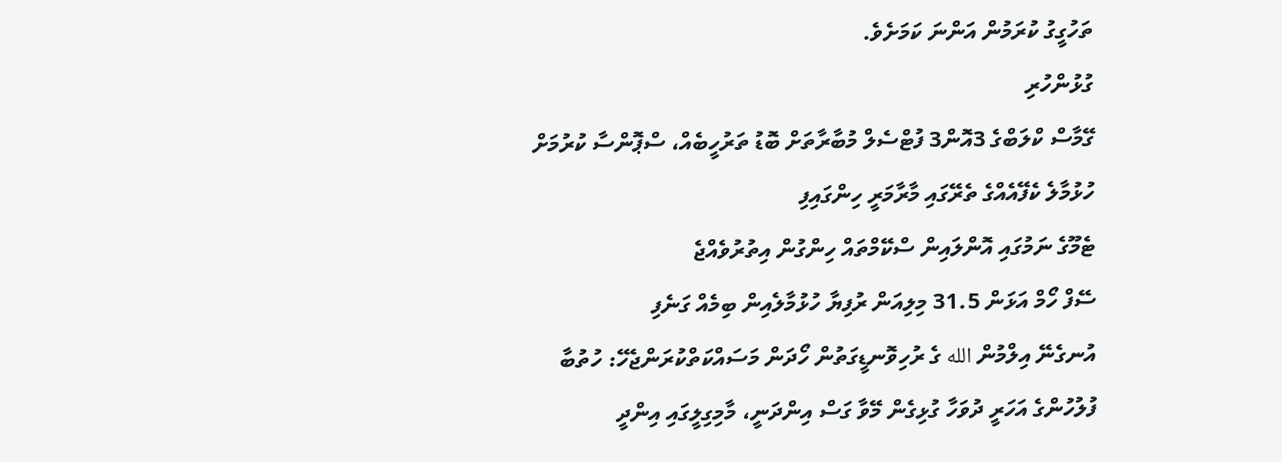ތަހުގީގު ކުރަމުން އަންނަ ކަމަށެވެ.
ގުޅުންހުރި
ގޭމާސް ކްލަބްގެ 3އޮން3 ފުޓްސެލް މުބާރާތަށް ބޮޑު ތަރުހީބެއް، ސްޕޮންސާ ކުރުމަށް
ހުޅުމާލެ ކެފޭއެއްގެ ތެރޭގައި މާރާމަރީ ހިންގައިފި
ޓެމޫގެ ނަމުގައި އޮންލައިން ސްކޭމްތައް ހިންގުން އިތުރުވެއްޖެ
ސޭފް ހޯމް އަޅަން 31.5 މިލިއަން ރުފިޔާ ހުޅުމާލެއިން ބިމެއް ގަނެފި
އުނގެނޭ އިލްމުން الله ގެ ރުހިވޮނޑީގަތުން ހޯދަން މަސައްކަތްކުރަންޖެހޭ: ހުތުބާ
ފުލުހުންގެ އަހަރީ ދުވަހާ ގުޅިގެން މޭވާ ގަސް އިންދަނީ، މާމިގިލީގައި އިންދީ